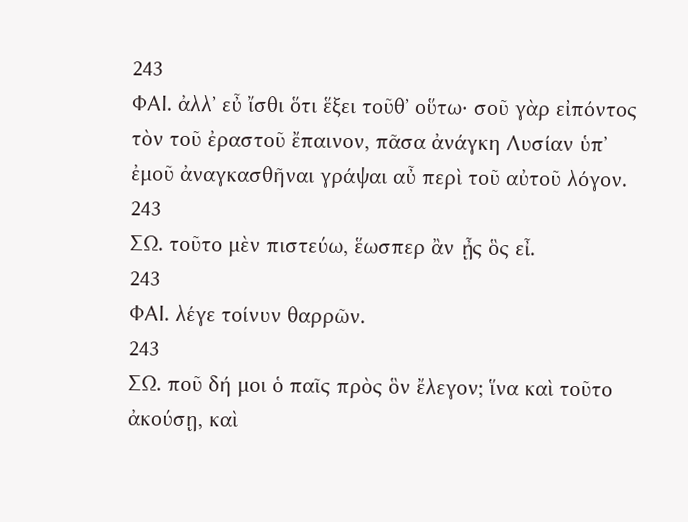243
ΦΑΙ. ἀλλʼ εὖ ἴσθι ὅτι ἕξει τοῦθʼ οὕτω· σοῦ γὰρ εἰπόντος τὸν τοῦ ἐραστοῦ ἔπαινον, πᾶσα ἀνάγκη Λυσίαν ὑπʼ ἐμοῦ ἀναγκασθῆναι γράψαι αὖ περὶ τοῦ αὐτοῦ λόγον.
243
ΣΩ. τοῦτο μὲν πιστεύω, ἕωσπερ ἂν ᾖς ὃς εἶ.
243
ΦΑΙ. λέγε τοίνυν θαρρῶν.
243
ΣΩ. ποῦ δή μοι ὁ παῖς πρὸς ὃν ἔλεγον; ἵνα καὶ τοῦτο ἀκούσῃ, καὶ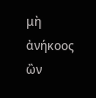μὴ ἀνήκοος ὢν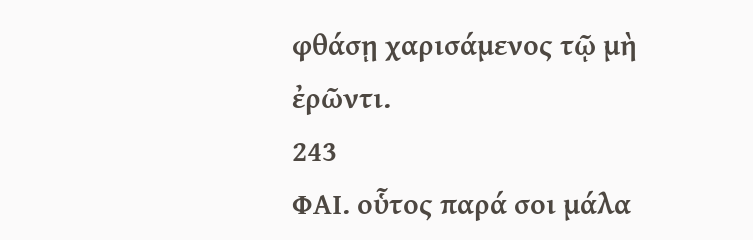φθάσῃ χαρισάμενος τῷ μὴ ἐρῶντι.
243
ΦΑΙ. οὗτος παρά σοι μάλα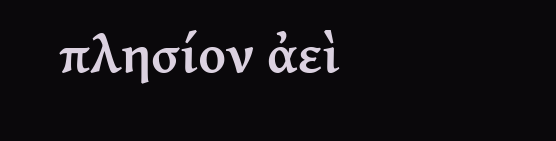πλησίον ἀεὶ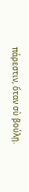πάρεστιν, ὅταν σὺ βούλῃ.